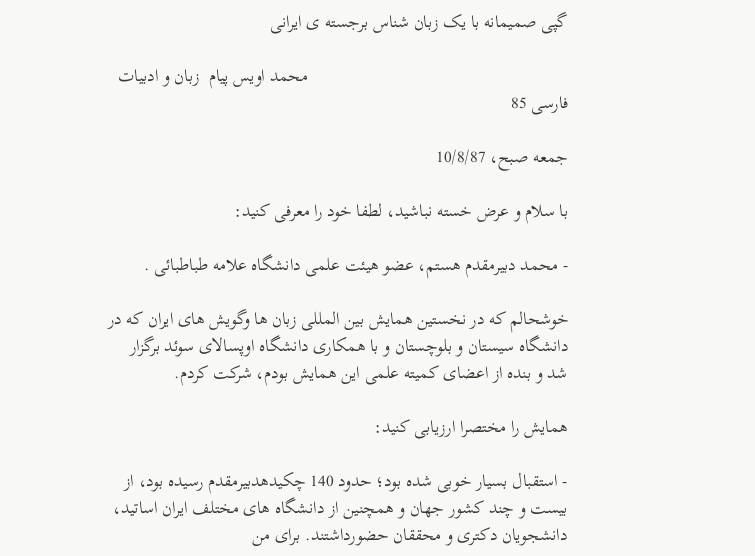گپی صمیمانه با یک زبان شناس برجسته ی ایرانی

                                                         محمد اویس پیام  زبان و ادبیات فارسی 85

جمعه صبح، 10/8/87

با سلام و عرض خسته نباشید، لطفا خود را معرفی کنید:

- محمد دبیرمقدم هستم، عضو هیئت علمی دانشگاه علامه طباطبائی .

خوشحالم که در نخستین همایش بین المللی زبان ها وگویش های ایران که در دانشگاه سیستان و بلوچستان و با همکاری دانشگاه اوپسالای سوئد برگزار شد و بنده از اعضای کمیته علمی این همایش بودم، شرکت کردم.

همایش را مختصرا ارزیابی کنید:

- استقبال بسیار خوبی شده بود؛ حدود 140 چکیدهدبیرمقدم رسیده بود، از بیست و چند کشور جهان و همچنین از دانشگاه های مختلف ایران اساتید، دانشجویان دکتری و محققان حضورداشتند. برای من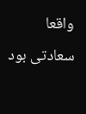واقعا سعادتی بود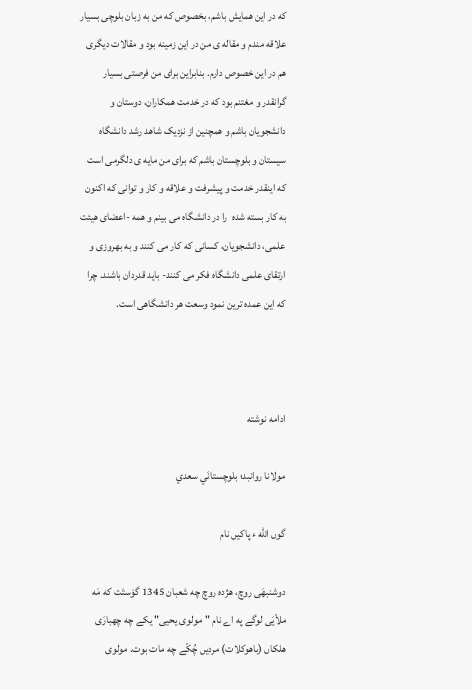که در این همایش باشم، بخصوص که من به زبان بلوچی بسیار علاقه مندم و مقاله ی من در این زمینه بود و مقالات دیگری هم در این خصوص دارم. بنابراین برای من فرصتی بسیار گرانقدر و مغتنم بود که در خدمت همکاران، دوستان و دانشجویان باشم و همچنین از نزدیک شاهد رشد دانشگاه سیستان و بلوچستان باشم که برای من مایه ی دلگرمی است که اینقدر خدمت و پیشرفت و علاقه و کار و توانی که اکنون به کار بسته شده  را در دانشگاه می بینم و همه -اعضای هیئت علمی، دانشجویان، کسانی که کار می کنند و به بهروزی و ارتقای علمی دانشگاه فکر می کنند- باید قدردان باشند. چرا که این عمده ترین نمود وسعت هر دانشگاهی است.



ادامه نوشته

مولانا روانبد؛ بلوچستانَي سعدي

گوں الله ء پاکیں نام

دوشنبهَی روچ، هژده روچ چه شعبان 1345 گوَستَت که مَه ملاّیَی لوگے په اے نام "مولوی یحیی" یکے چه چهبارَی هلکاں (باهوکلات) مردیں چُکّے چه مات بوت. مولوی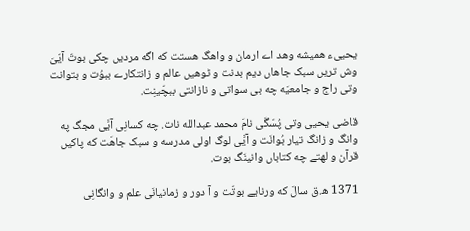یحییء همیشه وهد اے ارمان و واهگ هستت که اگه مردیں چکی بوتّ آیّیَ وش تریں سبک جاهاں دیم بدنت و ٹوهیں عالم و زانتکارے ببوُت و بتوانت وتی راج و جامعیَه چه بی سواتی و نازانتی ببچّینِت.

قاضی یحیی وتی پُسّگَی نامَ محمد عبدالله نات. چه کسانِی آیَّی مجگ په وانگ و زانگ تیار بُوانَت و آیَّی لوگ اولی مدرسه و سبک جاهَت که پاکیں قرآن و لهتے چه کتاباں وانینَگ بوت.

1371 ه.ق سالَ که ورنایے بوتّت و آ دور و زمانیانَی علم و وانگانِی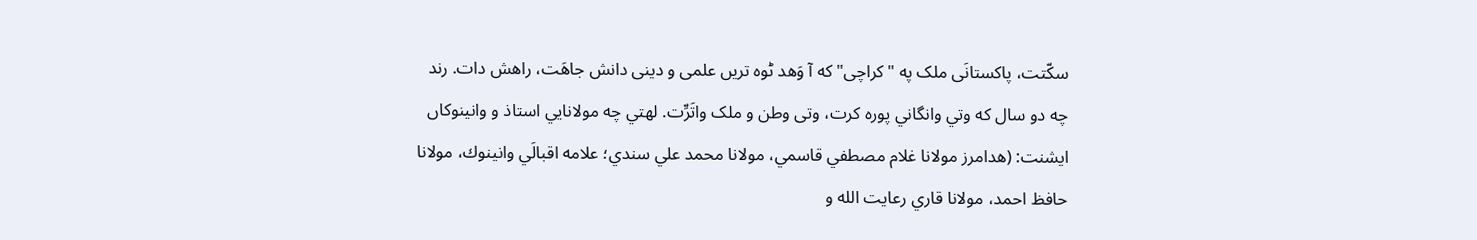سکّتت، پاکستانَی ملک په "کراچی" که آ وَهد ٹوه تریں علمی و دینی دانش جاهَت، راهش دات. رند چه دو سال كه وتي وانگاني پوره كرت، وتی وطن و ملک واتَرِّت. لهتي چه مولانايي استاذ و وانينوكاں ايشنت: (هدامرز مولانا غلام مصطفي قاسمي، مولانا محمد علي سندي؛ علامه اقبالَي وانينوك، مولانا حافظ احمد، مولانا قاري رعايت الله و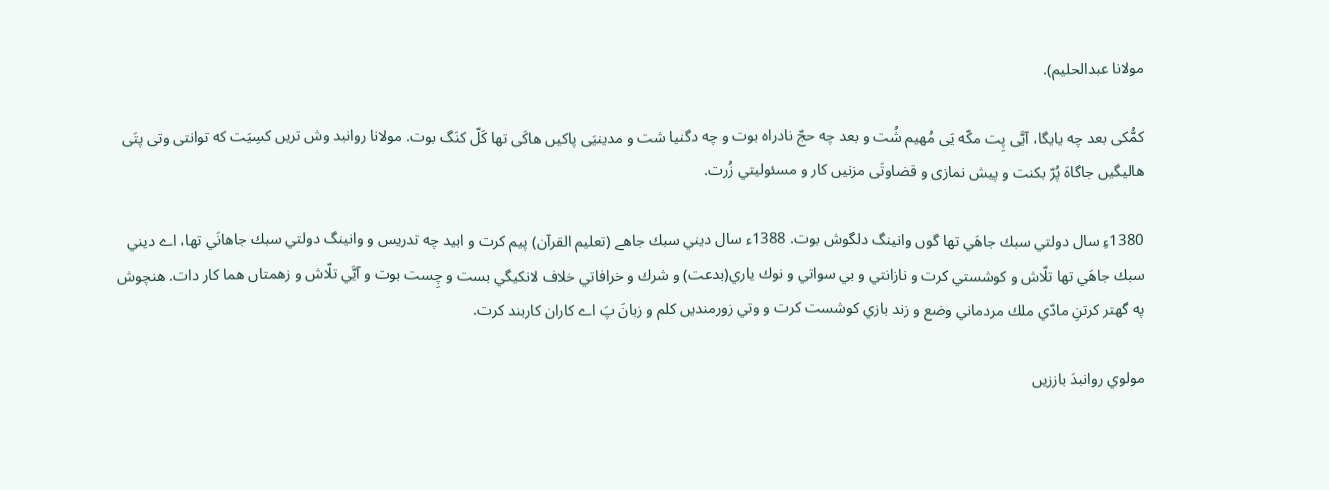مولانا عبدالحليم).

کمُّکی بعد چه یایگا، آیَّی پِت مکّه یَی مُهیم شُت و بعد چه حجّ نادراه بوت و چه دگنیا شت و مدینیَی پاکیں هاکَی تها کَلّ کنَگ بوت. مولانا روانبد وش تریں کسِیَت که توانتی وتی پتَی هالیگیں جاگاهَ پُرّ بکنت و پیش نمازی و قضاوتَی مزنیں کار و مسئوليتي زُرت.

1380ءِ سال دولتي سبك جاهَي تها گوں وانينگ دلگوش بوت. 1388ء سال ديني سبك جاهے (تعليم القرآن) پيم كرت و ابيد چه تدريس و وانينگ دولتي سبك جاهانَي تها، اے ديني سبك جاهَي تها تلّاش و كوشستي كرت و نازانتي و بي سواتي و نوك ياري(بدعت) و شرك و خرافاتي خلاف لانكيگي بست و چِست بوت و آيَّي تلّاش و زهمتاں هما كار دات. هنچوش په گهتر كرتنِ مادّي ملك مردماني وضع و زند بازي كوشست كرت و وتي زورمنديں كلم و زبانَ پَ اے كاران كاربند كرت.

مولوي روانبدَ باززيں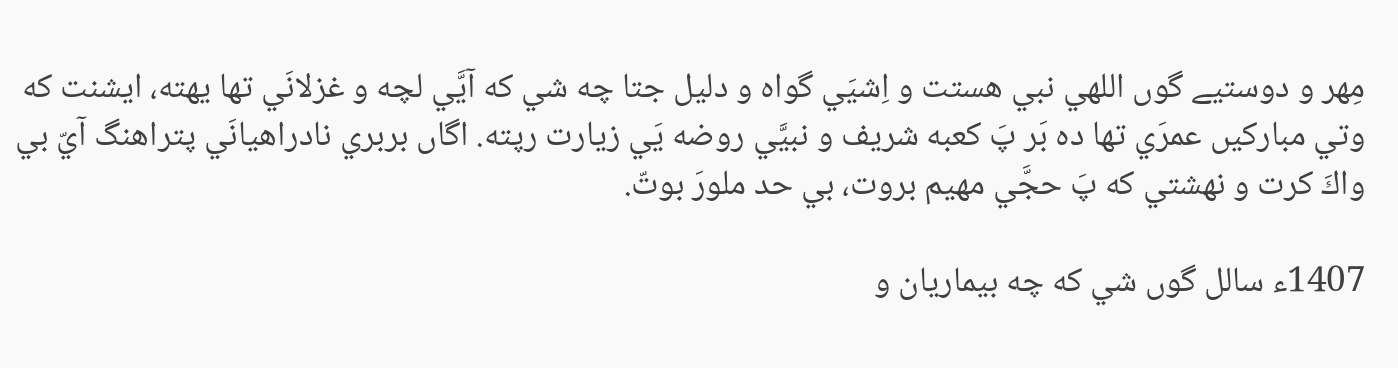مِهر و دوستيے گوں اللهي نبي هستت و اِشيَي گواه و دليل جتا چه شي كه آيَّي لچه و غزلانَي تها يهته، ايشنت كه وتي مباركيں عمرَي تها ده بَر پَ كعبه شريف و نبيَّي روضه يَي زيارت رپته. اگاں بربري نادراهيانَي پتراهنگ آيّ بي واكَ كرت و نهشتي كه پَ حجَّي مهيم بروت، بي حد ملورَ بوتّ.

1407ء سالل گوں شي كه چه بيماريان و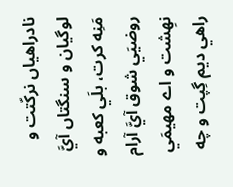نادراهياں نركّتت و لوگيان و سنگتاں آيَّ مَنِه كرت، بلَي كعبه و روضيَي شوق آيَّ آرام نهِشت و اے مهيمَي راهي ديم گِپت و چه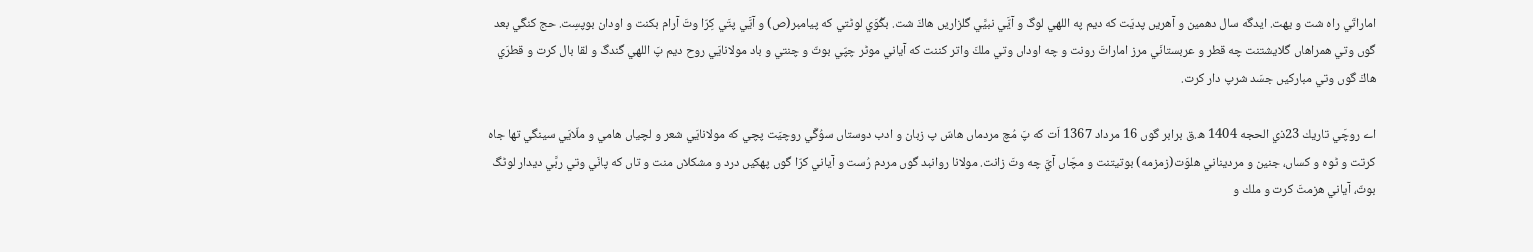اماراتَي راه شت و يهت. ايدگه سال دهمين و آهريں پديَت كه ديم په اللهي لوگ و آيَّي نبيَّي گلزاريں هاكَ شت. بگُوَي لوٹتي كه پيامبر(ص) و آيَّي پتَي كِرّا وتَ آرام بكنت و اودان بوپسِت. حج كنگَي بعد گوں وتي همراهاں گلايشتنت چه قطر و عربستانَي مرز اماراتَ رونت و چه اوداں وتي ملكَ واتر كننت كه آياني موٹر چپّي بوتّ و چنتي و باد مولانايَي روح ديم پَ اللهي گندگ و لقا بال كرت و قطرَي هاكَ گوں وتي مباركيں جسَد شرپ دار كرت.

اے روچَي تاريك 23ذي الحجه 1404 ه.ق برابر گوں 16 مرداد 1367 اَت كه پَ مُچ مردماں هاسّ پ زبان و ادب دوستاں سوُگَي روچيَت پچي كه مولانايَي شعر و لچياں هامي و ملّايَي سينگي تها جاه كرتت و ٹوه و كساں، جنين و مرديناني هلوَت(زمزمه) بوتيتنت و مچّاں آيَّ چه وتَ زانت. مولانا روانبد گوں مردم رُست و آياني كرّا گوں پهكيں درد و مشكلاں منت و تاں كه پانَي وتي ربَّي ديدار لوٹگ بوتّ، آياني هزمتَ كرت و ملك و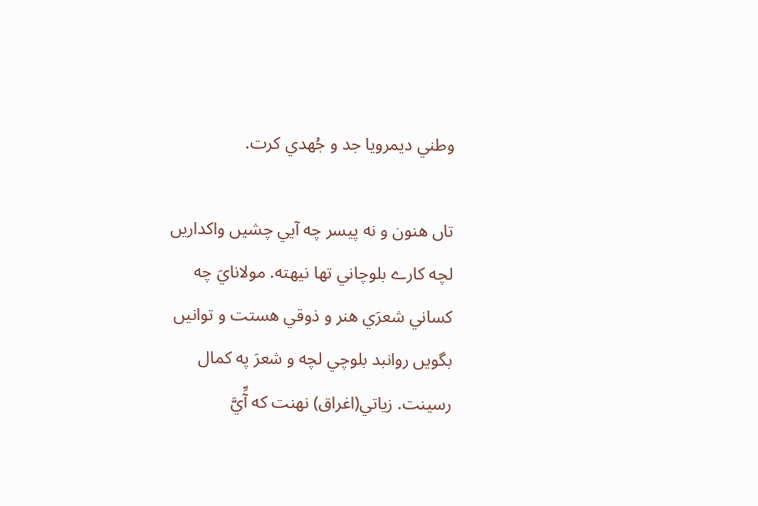وطني ديمرويا جد و جُهدي كرت.

تاں هنون و نه پيسر چه آيي چشيں واكداريں لچه كارے بلوچاني تها نيهته. مولانايَ چه كساني شعرَي هنر و ذوقي هستت و توانيں بگويں روانبد بلوچي لچه و شعرَ په كمال رسينت. زياتي(اغراق) نهنت كه آِّيَّ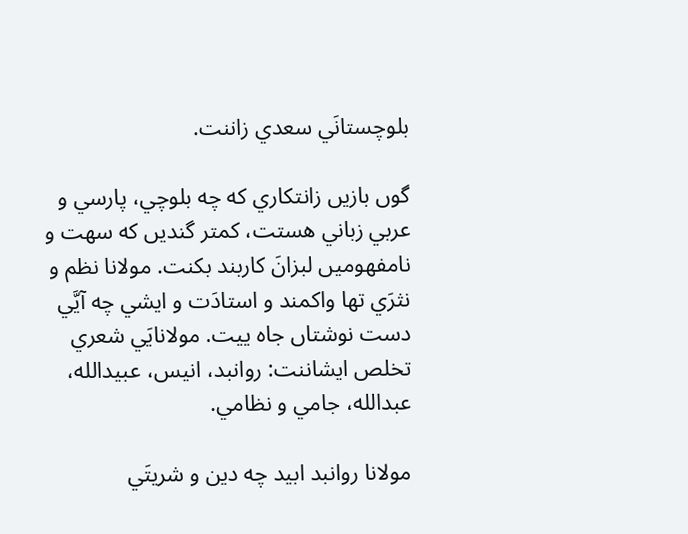بلوچستانَي سعدي زاننت.

گوں بازيں زانتكاري كه چه بلوچي، پارسي و عربي زباني هستت، كمتر گنديں كه سهت و نامفهوميں لبزانَ كاربند بكنت. مولانا نظم و نثرَي تها واكمند و استادَت و ايشي چه آيَّي دست نوشتاں جاه ييت. مولانايَي شعري تخلص ايشاننت: روانبد، انيس، عبيدالله، عبدالله، جامي و نظامي.

مولانا روانبد ابيد چه دين و شريتَي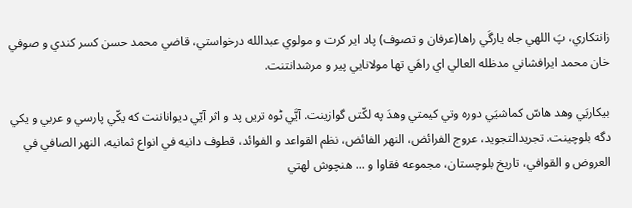زانتكاري، پَ اللهي جاه يارگَي راها(عرفان و تصوف) پاد اير كرت و مولوي عبدالله درخواستي، قاضي محمد حسن كسر كندي و صوفي خان محمد ايرافشاني مدظله العالي اي راهَي تها مولانايي پير و مرشدانتنت.

بيكاريَي وهد هاسّ كماشيَي دوره وتي كيمتي وهدَ په لكّتں گوازينت. آيَّي ٹوه تريں پد و اثر آيّي ديواناننت كه يكّي پارسي و عربي و يكي دگه بلوچينت. تجريدالتجويد، عروج الفرائض، النهر الفائض، نظم القواعد و الفوائد، قطوف دانيه في انواع ثمانيه، النهر الصافي في العروض و القوافي، تاريخ بلوچستان، مجموعه فقاوا و ... هنچوش لهتي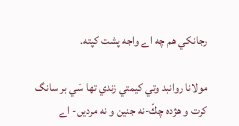رجانكي هم چه اے واجه پشت كپته.

مولانا روانبد وتي كيمتي زندي تها سَي بر سانگ كرت و ه‍‍ژده چكّ-نه جنين و نه مرديں- اے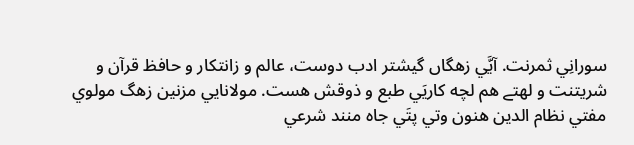سورانِي ثمرنت. آيَّي زهگاں گيشتر ادب دوست، عالم و زانتكار و حافظ قرآن و شريتنت و لهتے هم لچه كاريَي طبع و ذوقش هست. مولانايي مزنين زهگ مولوي مفتي نظام الدين هنون وتي پتَي جاه منند شرعي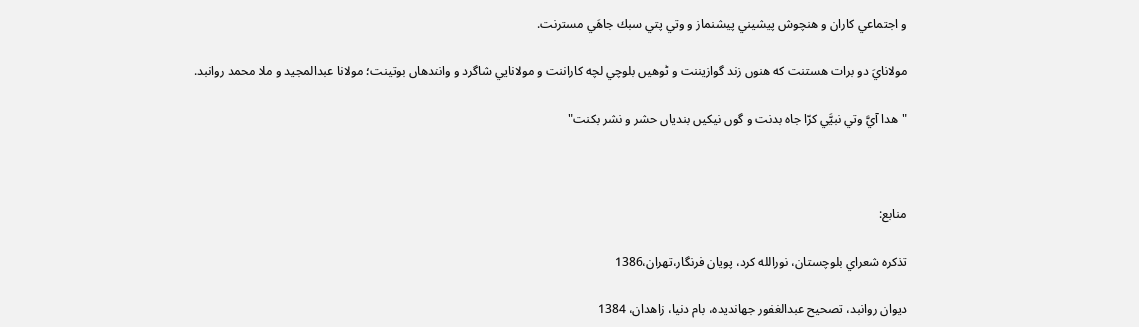و اجتماعي كاران و هنچوش پيشيني پيشنماز و وتي پتي سبك جاهَي مسترنت.

مولانايَ دو برات هستنت كه هنوں زند گوازيننت و ٹوهيں بلوچي لچه كاراننت و مولانايي شاگرد و وانندهاں بوتينت؛ مولانا عبدالمجيد و ملا محمد روانبد.

"هدا آيَّ وتي نبيَّي كرّا جاه بدنت و گوں نيكيں بندياں حشر و نشر بكنت"



منابع:

تذكره شعراي بلوچستان، نورالله كرد، پويان فرنگار،تهران،1386

ديوان روانبد، تصحيح عبدالغفور جهانديده، بام دنيا، زاهدان، 1384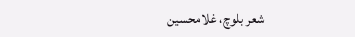شعر بلوچ، غلامحسين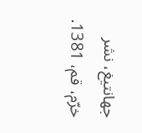جهانتيغ، نشر خرّم، قم، 1381.